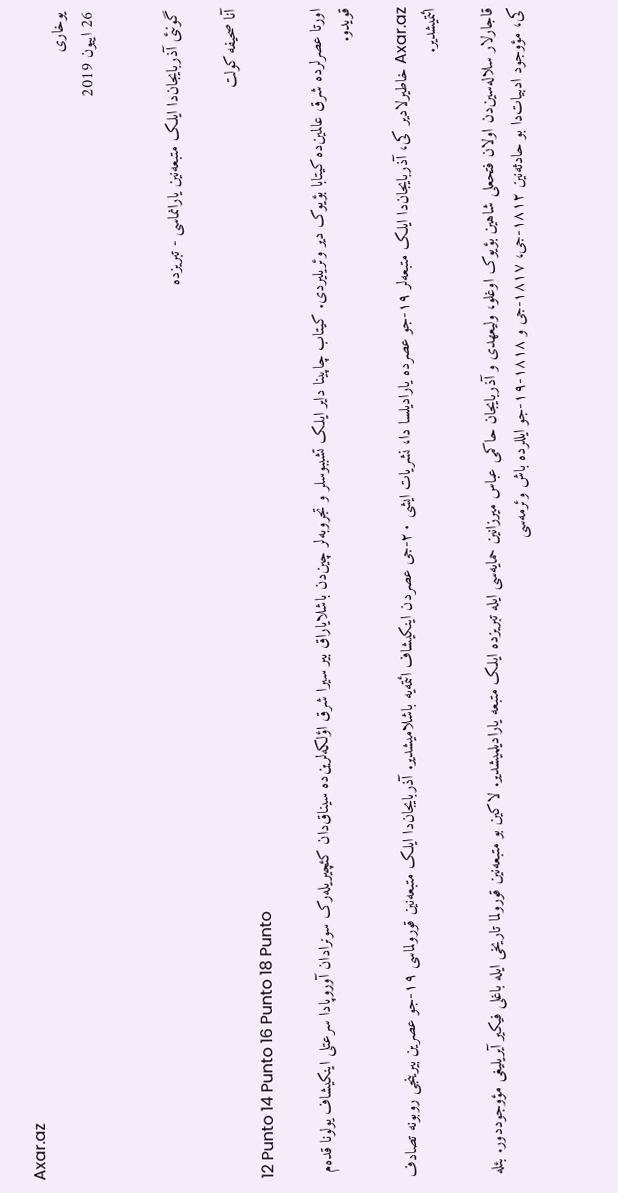Axar.az
یوخاری
26 اییون 2019


گونئی آذربایجان‌دا ایلک متبعه‌نین یارانماسی - تبریزده

آنا صحیفه کولت
12 Punto 14 Punto 16 Punto 18 Punto

اورتا عصرلرده شرق عالمین‌ده کیتابا بؤیوک دیر وئریلیردی. کیتاب چاپینا دایر ایلک تشببوسلر و تجروبه‌لر چین‌دن باشلایاراق بیر سیرا شرق اؤلکه‌لرین‌ده سیناق‌دان کئچیریله‌رک سونرادان آوروپادا سرعتلی اینکیشاف یولونا قده‌م قویدو.

Axar.az خاطیرلادیر کی، آذربایجان‌دا ایلک متبعه‌لر ۱۹-جو عصرده یارادیلسا دا، نشریات ایشی ۲۰-جی عصردن اینکیشاف ائتمه‌یه باشلامیشدیر. آذربایجان‌دا ایلک متبعه‌نین قورولماسی ۱۹-جو عصرین بیرینجی روبونه تصادف ائتمیشدیر.

قاجارلار سلاله‌سین‌دن اولان فتحعلی شاهین بؤیوک اوغلو، ولیعهدی و آذربایجان حاکمی عباس میرزانین حمایه‌سی ایله تبریزده ایلک متبعه یارادیلمیشدیر. لاکین بو متبعه‌نین قورولما تاریخی ایله باغلی فیکیر آیریلیغی مؤوجوددور. بئله کی، مؤوجود ادبیات‌دا بو حادثه‌نین ۱۸۱۲-جی، ۱۸۱۷-جی و ۱۸۱۸-۱۹-جو ایللرده باش وئرمه‌سی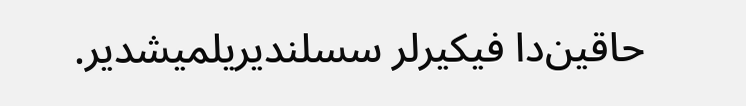حاقین‌دا فیکیرلر سسلندیریلمیشدیر.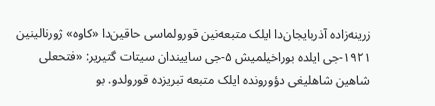زرینه‌زاده آذربایجان‌دا ایلک متبعه‌نین قورولماسی حاقین‌دا «کاوه» ژورنالینین ۱۹۲۱-جی ایلده بوراخیلمیش ۵-جی ساییندان سیتات گتیریر: «فتحعلی شاهین شاهلیغی دؤورونده ایلک متبعه تبریزده قورولدو. بو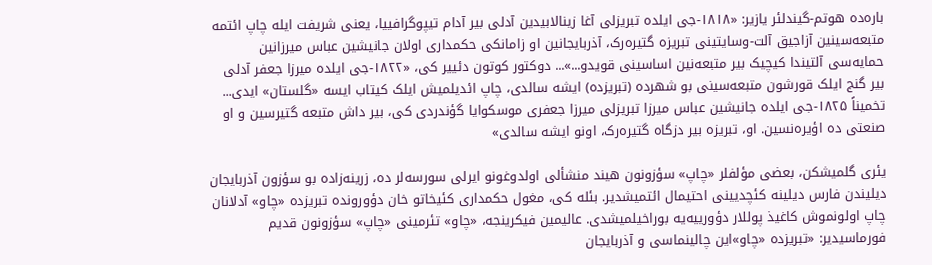باره‌ده هوتم-گیندلئر یازیر: «۱۸۱۸-جی ایلده تبریزلی آغا زینالابیدین آدلی بیر آدام تیپوگرافییا، یعنی شریفت ایله چاپ ائتمه متبعه‌سینین آزاجیق آلت-وسایتینی تبریزه گتیره‌رک، آذربایجانین او زامانکی حکمداری اولان جانیشین عباس میرزانین حمایه‌سی آلتیندا کیچیک بیر متبعه‌نین اساسینی قویدو...»... دوکتور کوتون دئییر کی، «۱۸۲۲-جی ایلده میرزا جعفر آدلی بیر گنج ایلک قورشون متبعه‌سینی بو شهرده (تبریزده) ایشه سالدی، چاپ ائدیلمیش ایلک کیتاب ایسه «گلستان» ایدی... تخمیناً ۱۸۲۵-جی ایلده جانیشین عباس میرزا تبریزلی میرزا جعفری موسکوایا گؤندردی کی، بیر داش متبعه گتیرسین و او صنعتی ده اؤیره‌نسین. او، تبریزه بیر دزگاه گتیره‌رک، اونو ایشه سالدی»

یئری گلمیشکن، بعضی مؤلفلر «چاپ» سؤزونون هیند منشأ‌لی اولدوغونو ایر‌لی سورسه‌لر ده، زرینه‌زاده بو سؤزون آذربایجان دیلیندن فارس دیلینه کئچدیینی احتیمال ائتمیشدیر. بئله کی، مغول حکمداری کئیخاتو خان دؤورونده تبریزده «چاو» آدلانان چاپ اولونموش کاغیذ پوللار دؤورییه‌یه بوراخیلمیشدی. عالیمین فیکرینجه، «چاو» تئرمینی «چاپ» سؤزونون قدیم فورماسیدیر: «تبریزده «چاو»این چالینماسی و آذربایجان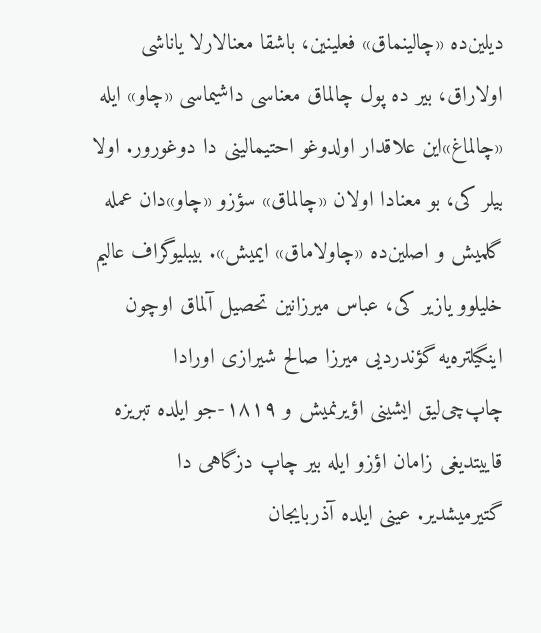دیلین‌ده «چالینماق» فعلینین، باشقا معنالارلا یاناشی اولاراق، بیر ده پول چالماق معناسی داشیماسی «چاو» ایله «چالماغ»این علاقدار اولدوغو احتیمالینی دا دوغورور. اولا بیلر کی، بو معنادا اولان «چالماق» سؤزو «چاو»دان عمله گلمیش و اصلین‌ده «چاولاماق» ایمیش». بیبلیوگراف عالیم خلیلوو یازیر کی، عباس میرزانین تحصیل آلماق اوچون اینگیلتره‌یه گؤندردیی میرزا صالح شیرازی اورادا چاپ‌چی‌لیق ایشینی اؤیرنمیش و ۱۸۱۹-جو ایلده تبریزه قاییتدیغی زامان اؤزو ایله بیر چاپ دزگاهی دا گتیرمیشدیر. عینی ایلده آذربایجان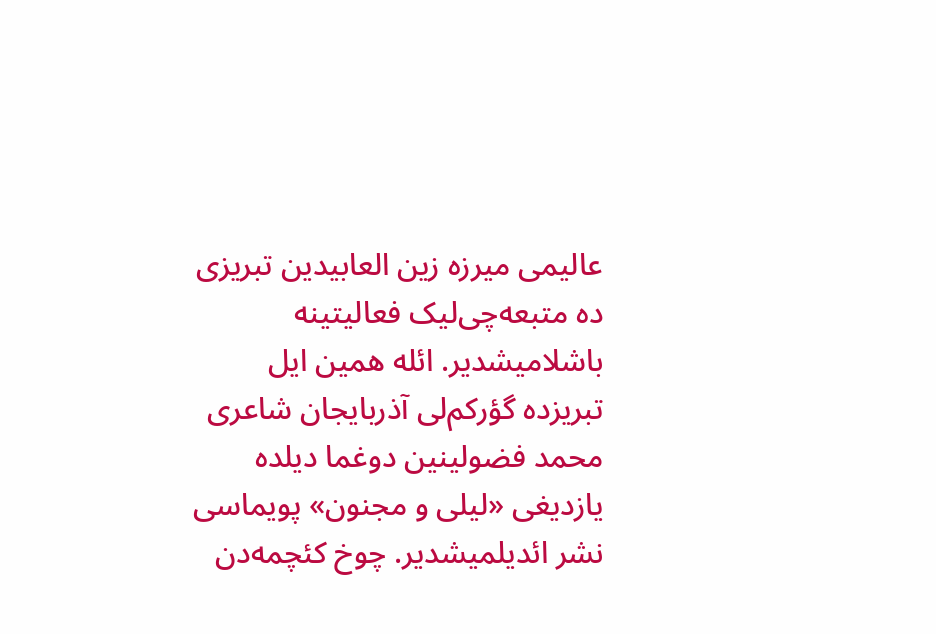عالیمی میرزه زین العابیدین تبریزی ده متبعه‌چی‌لیک فعالیتینه باشلامیشدیر. ائله همین ایل تبریزده گؤرکم‌لی آذربایجان شاعری محمد فضولینین دوغما دیلده یازدیغی «لیلی و مجنون» پویماسی نشر ائدیلمیشدیر. چوخ کئچمه‌دن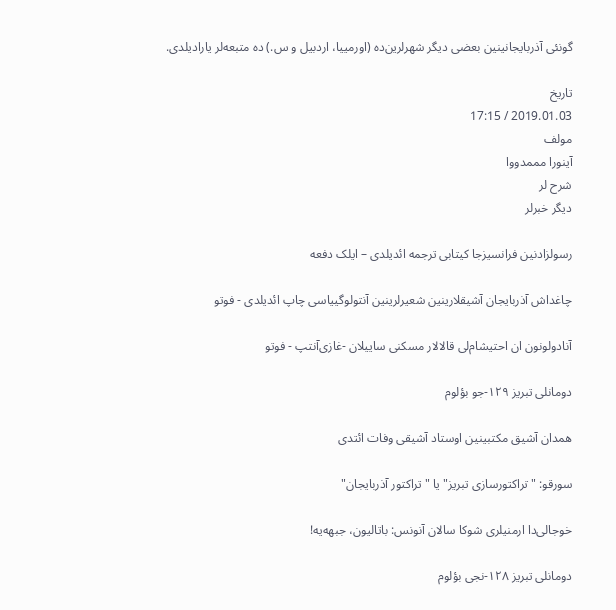گونئی آذربایجانینین بعضی دیگر شهرلرین‌ده (اورمییا، اردبیل و س.) ده متبعه‌لر یارادیلدی.

تاریخ
2019.01.03 / 17:15
مولف
آینورا مممدووا
شرح لر
دیگر خبرلر

رسولزادنین فرانسیزجا کیتابی ترجمه ائدیلدی – ایلک دفعه

چاغداش آذربایجان آشیقلارینین شعیرلرینین آنتولوگییاسی چاپ ائدیلدی - فوتو

آنادولونون ان احتیشام‌لی قالالار مسکنی ساییلان -غازی‌آنتپ - فوتو

دومانلی تبریز ۱۲۹-جو بؤلوم

همدان آشیق مکتبینین اوستاد آشیقی وفات ائتدی

سورقو: "تراکتورسازی تبریز" یا "تراکتور آذربایجان"

خوجالی‌دا ارمنیلری شوکا سالان آنونس: باتالیون، جبهه‌یه!

دومانلی تبریز ۱۲۸-نجی بؤلوم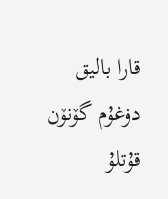قارا بالیق دۏغۇم گۆنۆن قۇتلۇ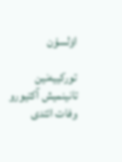اۏلسۇن

تورکییه‌نین تانینمیش آکتیورو وفات ائتدی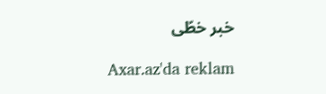خبر خطّی

Axar.az'da reklam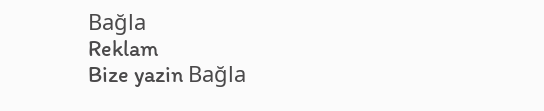Bağla
Reklam
Bize yazin Bağla